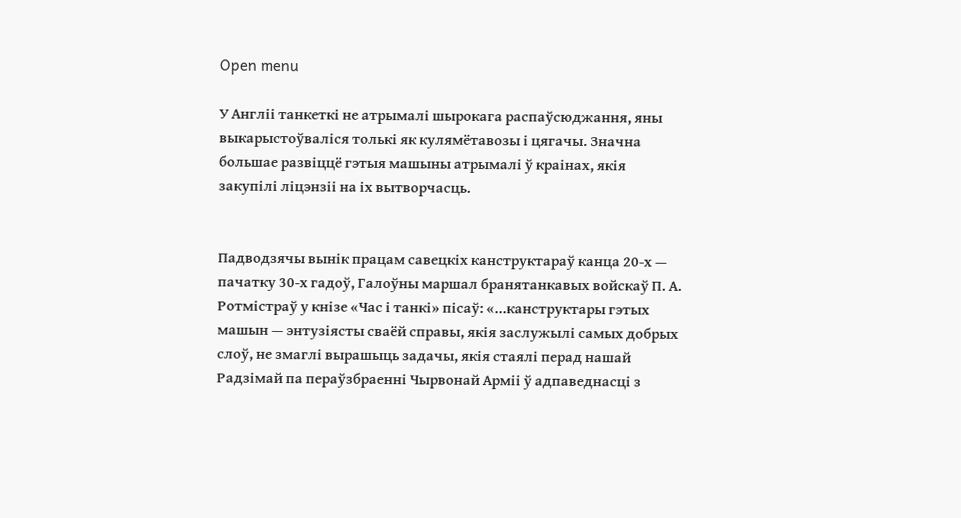Open menu

У Англіі танкеткі не атрымалі шырокага распаўсюджання, яны выкарыстоўваліся толькі як кулямётавозы і цягачы. Значна большае развіццё гэтыя машыны атрымалі ў краінах, якія закупілі ліцэнзіі на іх вытворчасць.


Падводзячы вынік працам савецкіх канструктараў канца 20-х — пачатку 30-х гадоў, Галоўны маршал бранятанкавых войскаў П. А. Ротмістраў у кнізе «Час і танкі» пісаў: «...канструктары гэтых машын — энтузіясты сваёй справы, якія заслужылі самых добрых слоў, не змаглі вырашыць задачы, якія стаялі перад нашай Радзімай па пераўзбраенні Чырвонай Арміі ў адпаведнасці з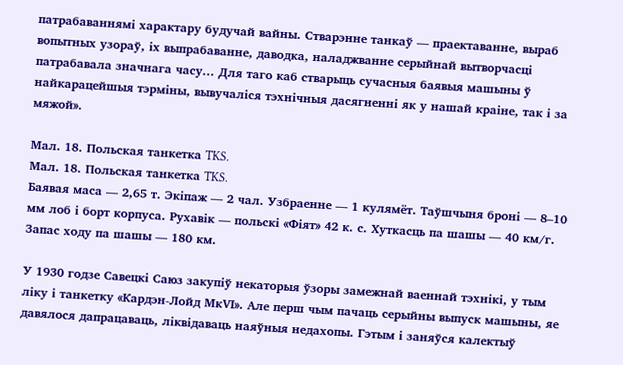патрабаваннямі характару будучай вайны. Стварэнне танкаў — праектаванне, выраб вопытных узораў, іх выпрабаванне, даводка, наладжванне серыйнай вытворчасці патрабавала значнага часу... Для таго каб стварыць сучасныя баявыя машыны ў найкарацейшыя тэрміны, вывучаліся тэхнічныя дасягненні як у нашай краіне, так і за мяжой».

Мал. 18. Польская танкетка TKS.
Мал. 18. Польская танкетка TKS.
Баявая маса — 2,65 т. Экiпаж — 2 чал. Узбраенне — 1 кулямёт. Таўшчыня броні — 8–10 мм лоб і борт корпуса. Рухавік — польскі «Фіят» 42 к. с. Хуткасць па шашы — 40 км/г. Запас ходу па шашы — 180 км.

У 1930 годзе Савецкі Саюз закупіў некаторыя ўзоры замежнай ваеннай тэхнікі, у тым ліку і танкетку «Кардэн-Лойд МкVI». Але перш чым пачаць серыйны выпуск машыны, яе давялося дапрацаваць, ліквідаваць наяўныя недахопы. Гэтым і заняўся калектыў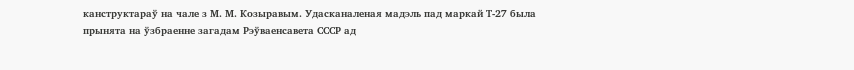канструктараў на чале з М. М. Козыравым. Удасканаленая мадэль пад маркай Т-27 была прынята на ўзбраенне загадам Рэўваенсавета СССР ад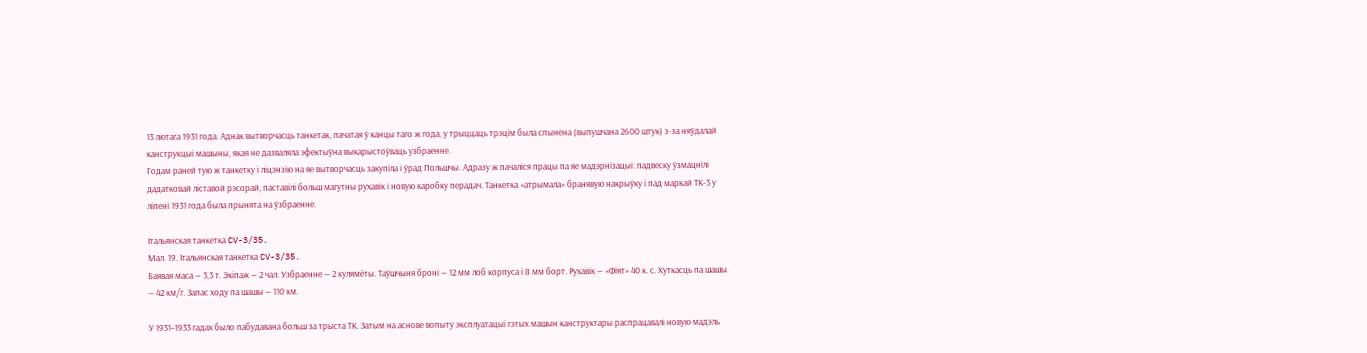13 лютага 1931 года. Аднак вытворчасць танкетак, пачатая ў канцы таго ж года, у трыццаць трэцім была спынена (выпушчана 2600 штук) з-за няўдалай канструкцыі машыны, якая не дазваляла эфектыўна выкарыстоўваць узбраенне.
Годам раней тую ж танкетку і ліцэнзію на яе вытворчасць закупіла і ўрад Польшчы. Адразу ж пачаліся працы па яе мадэрнізацыі: падвеску ўзмацнілі дадатковай ліставой рэсорай, паставілі больш магутны рухавік і новую каробку перадач. Танкетка «атрымала» бранявую накрыўку і пад маркай ТК-3 у ліпені 1931 года была прынята на ўзбраенне.

Італьянская танкетка CV-3/35.
Мал. 19. Італьянская танкетка CV-3/35.
Баявая маса — 3,3 т. Экiпаж — 2 чал. Узбраенне — 2 кулямёты. Таўшчыня броні — 12 мм лоб корпуса і 8 мм борт. Рухавік — «Фіят» 40 к. с. Хуткасць па шашы — 42 км/г. Запас ходу па шашы — 110 км.

У 1931–1933 гадах было пабудавана больш за трыста ТК. Затым на аснове вопыту эксплуатацыі гэтых машын канструктары распрацавалі новую мадэль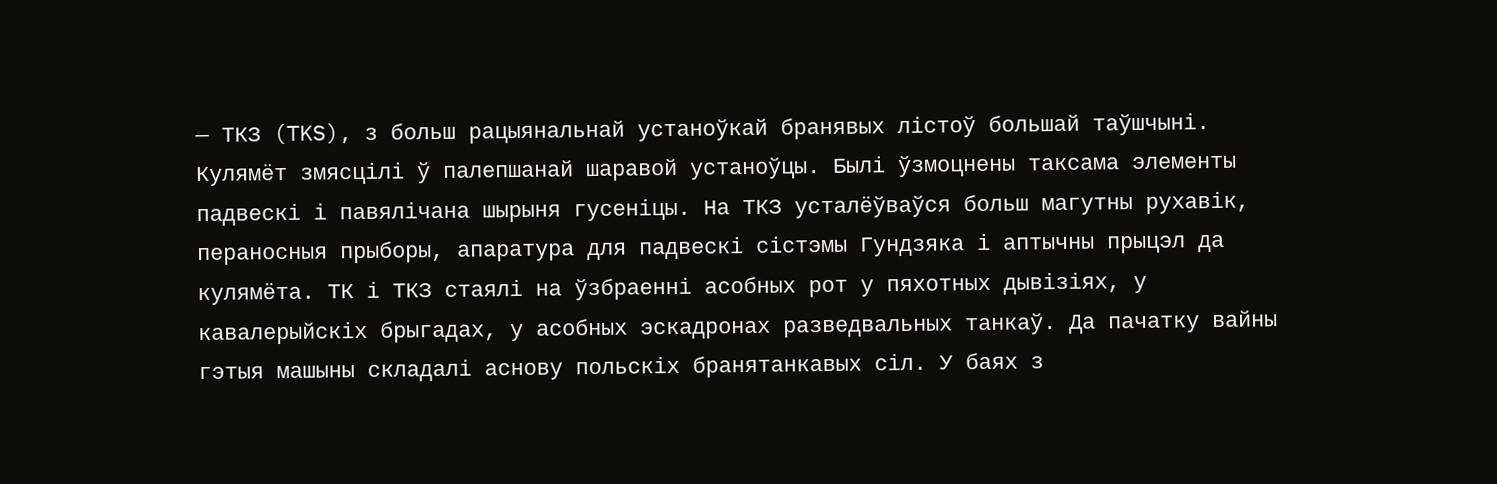— ТКЗ (TKS), з больш рацыянальнай устаноўкай бранявых лістоў большай таўшчыні. Кулямёт змясцілі ў палепшанай шаравой устаноўцы. Былі ўзмоцнены таксама элементы падвескі і павялічана шырыня гусеніцы. На ТКЗ усталёўваўся больш магутны рухавік, пераносныя прыборы, апаратура для падвескі сістэмы Гундзяка і аптычны прыцэл да кулямёта. ТК і ТКЗ стаялі на ўзбраенні асобных рот у пяхотных дывізіях, у кавалерыйскіх брыгадах, у асобных эскадронах разведвальных танкаў. Да пачатку вайны гэтыя машыны складалі аснову польскіх бранятанкавых сіл. У баях з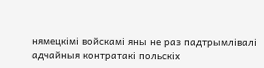нямецкімі войскамі яны не раз падтрымлівалі адчайныя контратакі польскіх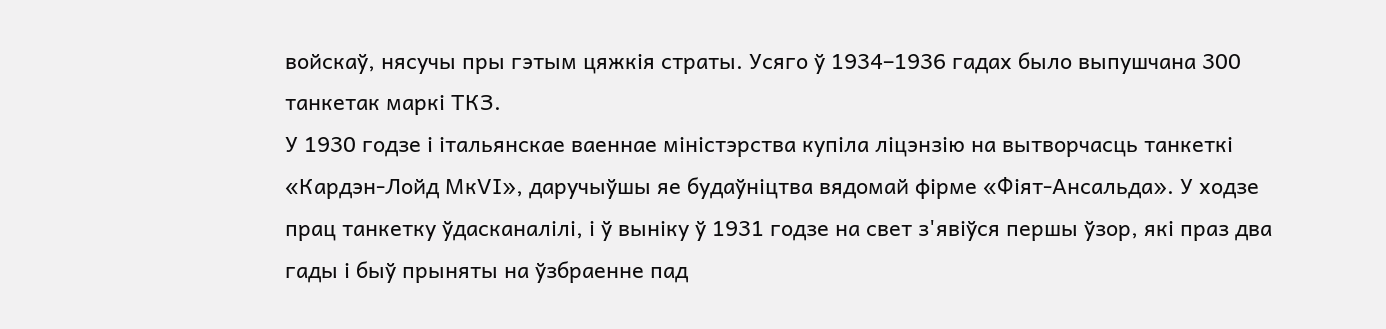войскаў, нясучы пры гэтым цяжкія страты. Усяго ў 1934–1936 гадах было выпушчана 300 танкетак маркі ТКЗ.
У 1930 годзе і італьянскае ваеннае міністэрства купіла ліцэнзію на вытворчасць танкеткі «Кардэн-Лойд МкVI», даручыўшы яе будаўніцтва вядомай фірме «Фіят-Ансальда». У ходзе прац танкетку ўдасканалілі, і ў выніку ў 1931 годзе на свет з'явіўся першы ўзор, які праз два гады і быў прыняты на ўзбраенне пад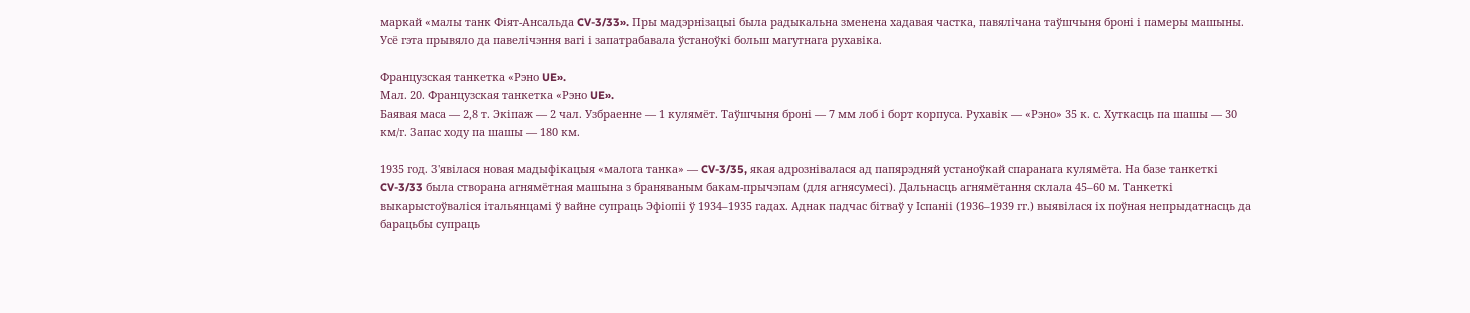маркай «малы танк Фіят-Ансальда CV-3/33». Пры мадэрнізацыі была радыкальна зменена хадавая частка, павялічана таўшчыня броні і памеры машыны. Усё гэта прывяло да павелічэння вагі і запатрабавала ўстаноўкі больш магутнага рухавіка.

Французская танкетка «Рэно UE».
Мал. 20. Французская танкетка «Рэно UE».
Баявая маса — 2,8 т. Экiпаж — 2 чал. Узбраенне — 1 кулямёт. Таўшчыня броні — 7 мм лоб і борт корпуса. Рухавік — «Рэно» 35 к. с. Хуткасць па шашы — 30 км/г. Запас ходу па шашы — 180 км.

1935 год. З'явілася новая мадыфікацыя «малога танка» — CV-3/35, якая адрознівалася ад папярэдняй устаноўкай спаранага кулямёта. На базе танкеткі CV-3/33 была створана агнямётная машына з браняваным бакам-прычэпам (для агнясумесі). Дальнасць агнямётання склала 45–60 м. Танкеткі выкарыстоўваліся італьянцамі ў вайне супраць Эфіопіі ў 1934–1935 гадах. Аднак падчас бітваў у Іспаніі (1936–1939 гг.) выявілася іх поўная непрыдатнасць да барацьбы супраць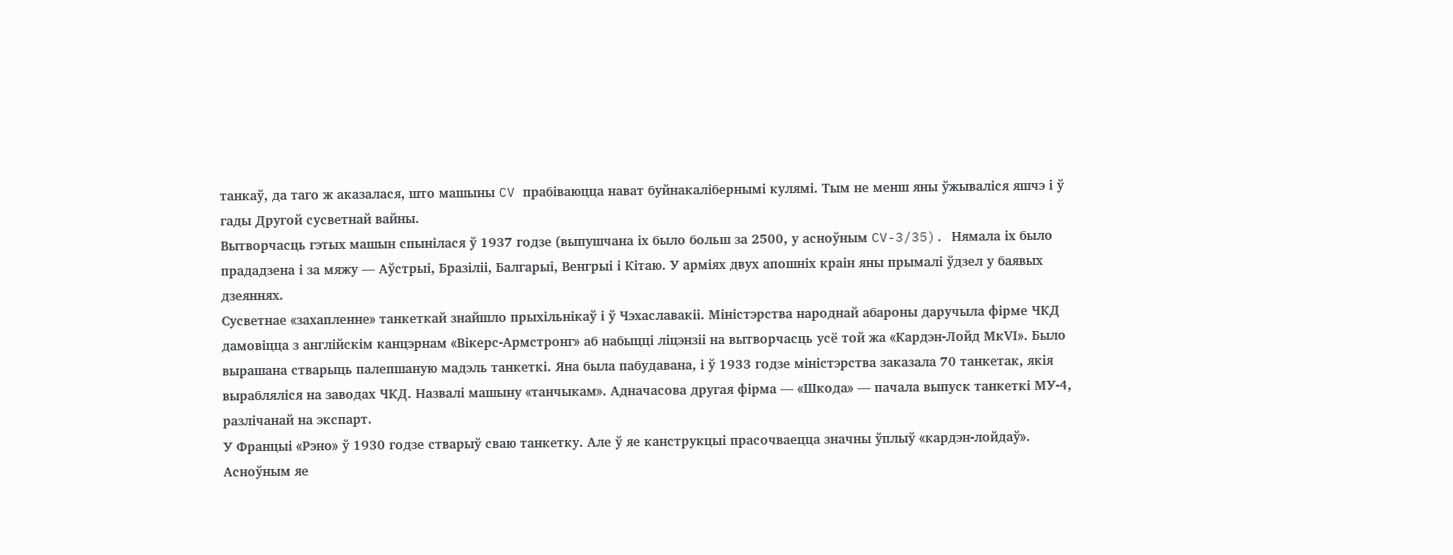танкаў, да таго ж аказалася, што машыны CV прабіваюцца нават буйнакалібернымі кулямі. Тым не менш яны ўжываліся яшчэ і ў гады Другой сусветнай вайны.
Вытворчасць гэтых машын спынілася ў 1937 годзе (выпушчана іх было больш за 2500, у асноўным CV-3/35). Нямала іх было прададзена і за мяжу — Аўстрыі, Бразіліі, Балгарыі, Венгрыі і Кітаю. У арміях двух апошніх краін яны прымалі ўдзел у баявых дзеяннях.
Сусветнае «захапленне» танкеткай знайшло прыхільнікаў і ў Чэхаславакіі. Міністэрства народнай абароны даручыла фірме ЧКД дамовіцца з англійскім канцэрнам «Вікерс-Армстронг» аб набыцці ліцэнзіі на вытворчасць усё той жа «Кардэн-Лойд МкVI». Было вырашана стварыць палепшаную мадэль танкеткі. Яна была пабудавана, і ў 1933 годзе міністэрства заказала 70 танкетак, якія вырабляліся на заводах ЧКД. Назвалі машыну «танчыкам». Адначасова другая фірма — «Шкода» — пачала выпуск танкеткі МУ-4, разлічанай на экспарт.
У Францыі «Рэно» ў 1930 годзе стварыў сваю танкетку. Але ў яе канструкцыі прасочваецца значны ўплыў «кардэн-лойдаў». Асноўным яе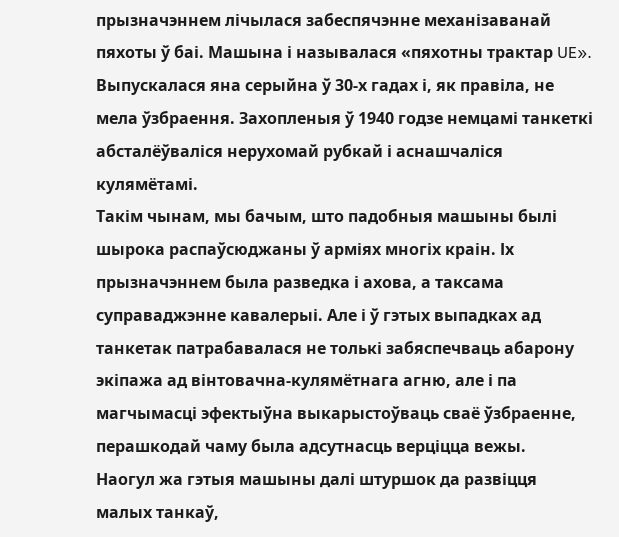прызначэннем лічылася забеспячэнне механізаванай пяхоты ў баі. Машына і называлася «пяхотны трактар UE». Выпускалася яна серыйна ў 30-х гадах і, як правіла, не мела ўзбраення. Захопленыя ў 1940 годзе немцамі танкеткі абсталёўваліся нерухомай рубкай і аснашчаліся кулямётамі.
Такім чынам, мы бачым, што падобныя машыны былі шырока распаўсюджаны ў арміях многіх краін. Іх прызначэннем была разведка і ахова, а таксама суправаджэнне кавалерыі. Але і ў гэтых выпадках ад танкетак патрабавалася не толькі забяспечваць абарону экіпажа ад вінтовачна-кулямётнага агню, але і па магчымасці эфектыўна выкарыстоўваць сваё ўзбраенне, перашкодай чаму была адсутнасць верціцца вежы.
Наогул жа гэтыя машыны далі штуршок да развіцця малых танкаў,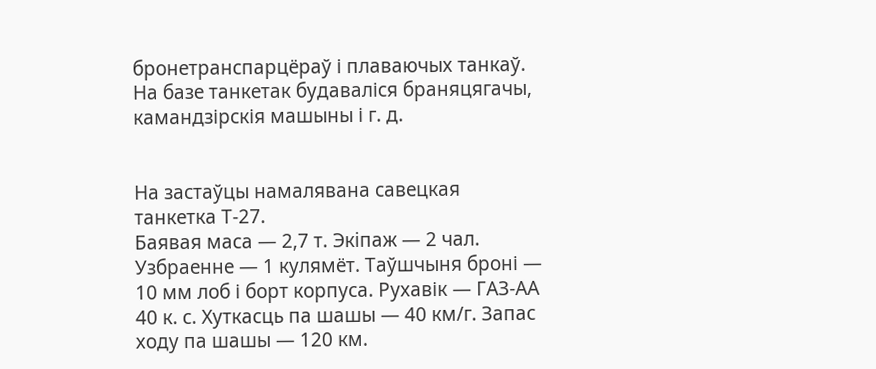бронетранспарцёраў і плаваючых танкаў. На базе танкетак будаваліся браняцягачы, камандзірскія машыны і г. д.


На застаўцы намалявана савецкая танкетка Т-27.
Баявая маса — 2,7 т. Экiпаж — 2 чал. Узбраенне — 1 кулямёт. Таўшчыня броні — 10 мм лоб і борт корпуса. Рухавік — ГАЗ-АА 40 к. с. Хуткасць па шашы — 40 км/г. Запас ходу па шашы — 120 км.